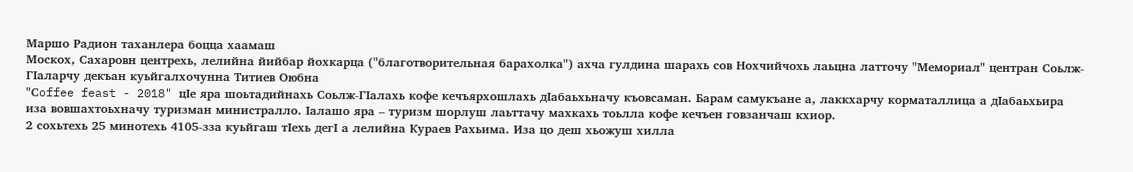Маршо Радион таханлера боцца хаамаш
Москох, Сахаровн центрехь, лелийна йийбар йохкарца ("благотворительная барахолка") ахча гулдина шарахь сов Нохчийчохь лаьцна латточу "Мемориал" центран Соьлж-ГIаларчу декъан куьйгалхочунна Титиев Оюбна
"Сoffee feast - 2018" цIе яра шоьтадийнахь Соьлж-ГIалахь кофе кечъярхошлахь дIабаьхьначу къовсаман. Барам самукъане а, лаккхарчу корматаллица а дIабаьхьира иза вовшахтоьхначу туризман министралло. Iалашо яра – туризм шорлуш лаьттачу махкахь тоьлла кофе кечъен говзанчаш кхиор.
2 сохьтехь 25 минотехь 4105-зза куьйгаш тIехь дегI а лелийна Кураев Рахьима. Иза цо деш хьожуш хилла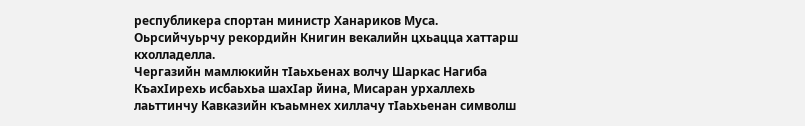республикера спортан министр Ханариков Муса. Оьрсийчуьрчу рекордийн Книгин векалийн цхьацца хаттарш кхолладелла.
Чергазийн мамлюкийн тIаьхьенах волчу Шаркас Нагиба КъахIирехь исбаьхьа шахIар йина, Мисаран урхаллехь лаьттинчу Кавказийн къаьмнех хиллачу тIаьхьенан символш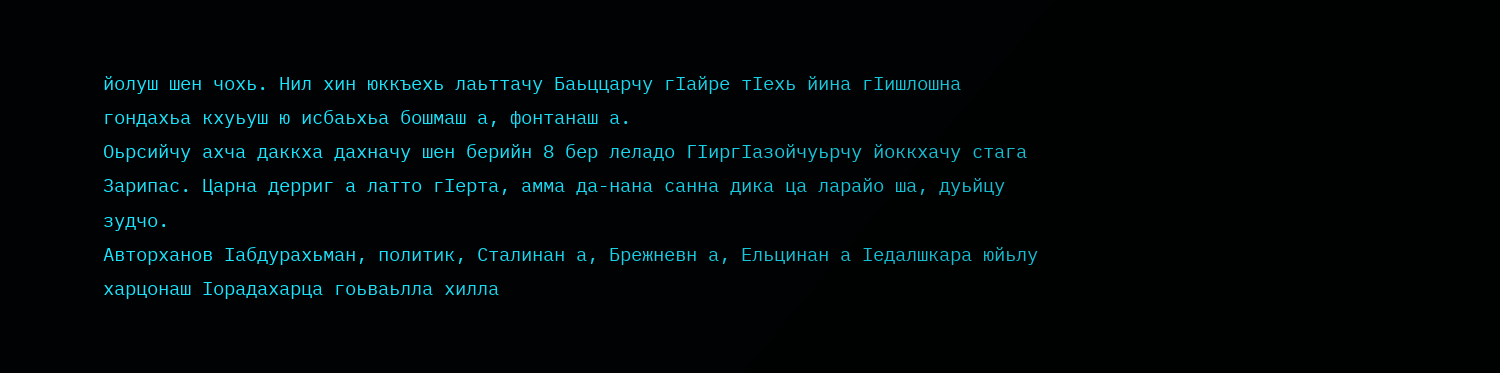йолуш шен чохь. Нил хин юккъехь лаьттачу Баьццарчу гIайре тIехь йина гIишлошна гондахьа кхуьуш ю исбаьхьа бошмаш а, фонтанаш а.
Оьрсийчу ахча даккха дахначу шен берийн 8 бер леладо ГIиргIазойчуьрчу йоккхачу стага Зарипас. Царна дерриг а латто гIерта, амма да-нана санна дика ца ларайо ша, дуьйцу зудчо.
Авторханов Iабдурахьман, политик, Сталинан а, Брежневн а, Ельцинан а Iедалшкара юйьлу харцонаш Iорадахарца гоьваьлла хилла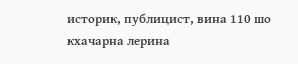историк, публицист, вина 110 шо кхачарна лерина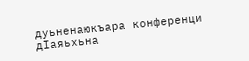дуьненаюкъара конференци дIаяьхьна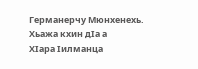Германерчу Мюнхенехь.
Хьажа кхин дIа а
ХIара Iилманца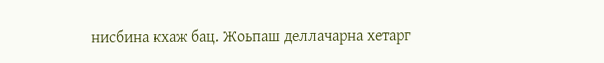нисбина кхаж бац. Жоьпаш деллачарна хетарг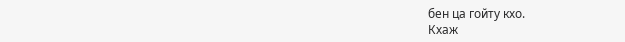бен ца гойту кхо.
Кхаж